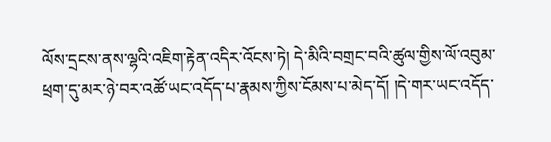ལོས་དྲངས་ནས་ལྷའི་འཇིག་རྟེན་འདིར་འོངས་ཏེ། དེ་མིའི་བགྲང་བའི་ཚུལ་གྱིས་ལོ་འབུམ་ཕྲག་དུ་མར་ཉེ་བར་འཚོ་ཡང་འདོད་པ་རྣམས་ཀྱིས་ངོམས་པ་མེད་དོ། །དེ་གར་ཡང་འདོད་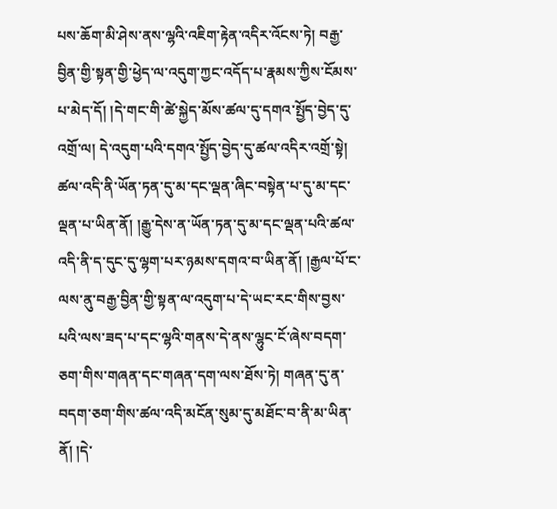པས་ཆོག་མི་ཤེས་ནས་ལྷའི་འཇིག་རྟེན་འདིར་འོངས་ཏེ། བརྒྱ་བྱིན་གྱི་སྟན་གྱི་ཕྱེད་ལ་འདུག་ཀྱང་འདོད་པ་རྣམས་ཀྱིས་ངོམས་པ་མེད་དོ། །དེ་གང་གི་ཚེ་སྐྱེད་མོས་ཚལ་དུ་དགའ་སྤྱོད་བྱེད་དུ་འགྲོ་ལ། དེ་འདུག་པའི་དགའ་སྤྱོད་བྱེད་དུ་ཚལ་འདིར་འགྲོ་སྟེ། ཚལ་འདི་ནི་ཡོན་ཏན་དུ་མ་དང་ལྡན་ཞིང་བསྟེན་པ་དུ་མ་དང་ལྡན་པ་ཡིན་ནོ། །རྒྱུ་དེས་ན་ཡོན་ཏན་དུ་མ་དང་ལྡན་པའི་ཚལ་འདི་ནི་ད་དུང་དུ་ལྷག་པར་ཉམས་དགའ་བ་ཡིན་ནོ། །རྒྱལ་པོ་ང་ལས་ནུ་བརྒྱ་བྱིན་གྱི་སྟན་ལ་འདུག་པ་དེ་ཡང་རང་གིས་བྱས་པའི་ལས་ཟད་པ་དང་ལྷའི་གནས་དེ་ནས་ལྷུང་ངོ་ཞེས་བདག་ཅག་གིས་གཞན་དང་གཞན་དག་ལས་ཐོས་ཏེ། གཞན་དུ་ན་བདག་ཅག་གིས་ཚལ་འདི་མངོན་སུམ་དུ་མཐོང་བ་ནི་མ་ཡིན་ནོ། །དེ་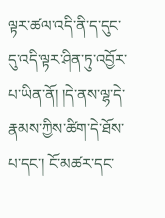ལྟར་ཚལ་འདི་ནི་ད་དུང་དུ་འདི་ལྟར་ཤིན་ཏུ་འབྱོར་པ་ཡིན་ནོ། །དེ་ནས་ལྷ་དེ་རྣམས་ཀྱིས་ཚིག་དེ་ཐོས་པ་དང་། ངོ་མཚར་དང་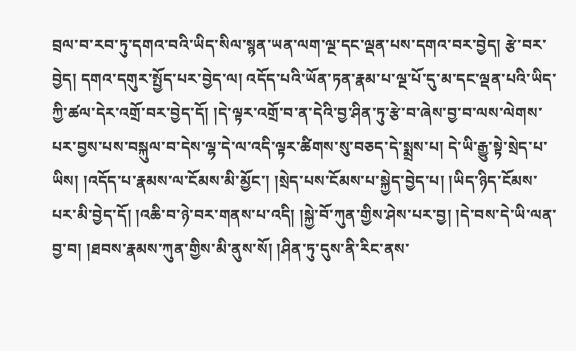བྲལ་བ་རབ་ཏུ་དགའ་བའི་ཡིད་སིལ་སྙན་ཡན་ལག་ལྔ་དང་ལྡན་པས་དགའ་བར་བྱེད། རྩེ་བར་བྱེད། དགའ་དགུར་སྤྱོད་པར་བྱེད་ལ། འདོད་པའི་ཡོན་ཏན་རྣམ་པ་ལྔ་པོ་དུ་མ་དང་ལྡན་པའི་ཡིད་ཀྱི་ཚལ་དེར་འགྲོ་བར་བྱེད་དོ། །དེ་ལྟར་འགྲོ་བ་ན་དེའི་བྱ་ཤིན་ཏུ་རྩེ་བ་ཞེས་བྱ་བ་ལས་ལེགས་པར་བྱས་པས་བསྐུལ་བ་དེས་ལྷ་དེ་ལ་འདི་ལྟར་ཚིགས་སུ་བཅད་དེ་སྨྲས་པ། དེ་ཡི་རྒྱུ་སྟེ་སྲེད་པ་ཡིས། །འདོད་པ་རྣམས་ལ་ངོམས་མི་མྱོང་། །སྲེད་པས་ངོམས་པ་སྐྱེད་བྱེད་པ། །ཡིད་ཉིད་ངོམས་པར་མི་བྱེད་དོ། །འཆི་བ་ཉེ་བར་གནས་པ་འདི། །སྐྱེ་བོ་ཀུན་གྱིས་ཤེས་པར་བྱ། །དེ་བས་དེ་ཡི་ལན་བྱ་བ། །ཐབས་རྣམས་ཀུན་གྱིས་མི་ནུས་སོ། །ཤིན་ཏུ་དུས་ནི་རིང་ནས་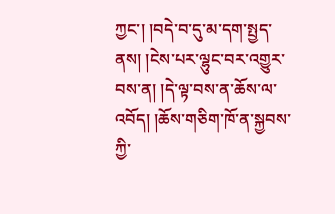ཀྱང་། །བདེ་བ་དུ་མ་དག་སྤྱད་ནས། །ངེས་པར་ལྷུང་བར་འགྱུར་བས་ན། །དེ་ལྟ་བས་ན་ཆོས་ལ་འབོད། །ཆོས་གཅིག་ཁོ་ན་སྐྱབས་ཀྱི་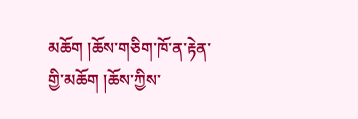མཆོག །ཆོས་གཅིག་ཁོ་ན་རྟེན་གྱི་མཆོག །ཆོས་ཀྱིས་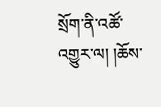སྲོག་ནི་འཚོ་འགྱུར་ལ། །ཆོས་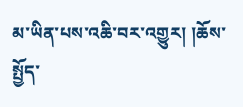མ་ཡིན་པས་འཆི་བར་འགྱུར། །ཆོས་སྤྱོད་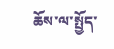ཆོས་ལ་སྤྱོད་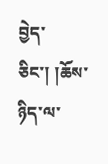བྱེད་ཅིང་། །ཆོས་ཉིད་ལ་